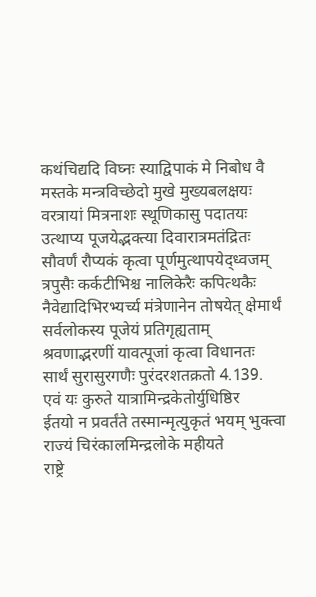कथंचिद्यदि विघ्नः स्याद्विपाकं मे निबोध वै
मस्तके मन्त्रविच्छेदो मुखे मुख्यबलक्षयः
वरत्रायां मित्रनाशः स्थूणिकासु पदातयः
उत्थाप्य पूजयेद्भक्त्या दिवारात्रमतंद्रितः
सौवर्णं रौप्यकं कृत्वा पूर्णमुत्थापयेद्ध्वजम्
त्रपुसैः कर्कटीभिश्च नालिकेरैः कपित्थकैः
नैवेद्यादिभिरभ्यर्च्य मंत्रेणानेन तोषयेत् क्षेमार्थं सर्वलोकस्य पूजेयं प्रतिगृह्यताम्
श्रवणाद्भरणीं यावत्पूजां कृत्वा विधानतः
सार्थं सुरासुरगणैः पुरंदरशतक्रतो 4.139.
एवं यः कुरुते यात्रामिन्द्रकेतोर्युधिष्ठिर
ईतयो न प्रवर्तंते तस्मान्मृत्युकृतं भयम् भुक्त्वा राज्यं चिरंकालमिन्द्रलोके महीयते
राष्ट्रे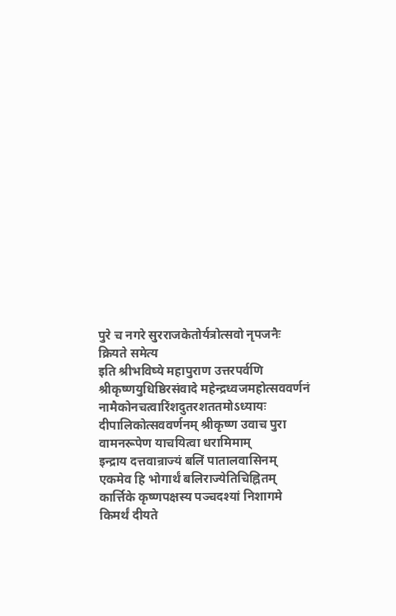पुरे च नगरे सुरराजकेतोर्यत्रोत्सवो नृपजनैः क्रियते समेत्य
इति श्रीभविष्ये महापुराण उत्तरपर्वणि श्रीकृष्णयुधिष्ठिरसंवादे महेन्द्रध्वजमहोत्सववर्णनं नामैकोनचत्वारिंशदुतरशततमोऽध्यायः
दीपालिकोत्सववर्णनम् श्रीकृष्ण उवाच पुरा वामनरूपेण याचयित्वा धरामिमाम्
इन्द्राय दत्तवान्राज्यं बलिं पातालवासिनम्
एकमेव हि भोगार्थं बलिराज्येतिचिह्नितम्
कार्त्तिके कृष्णपक्षस्य पञ्चदश्यां निशागमे
किमर्थं दीयते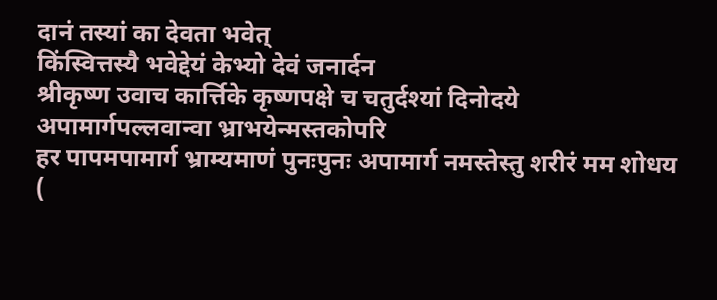दानं तस्यां का देवता भवेत्
किंस्वित्तस्यै भवेद्देयं केभ्यो देवं जनार्दन
श्रीकृष्ण उवाच कार्त्तिके कृष्णपक्षे च चतुर्दश्यां दिनोदये
अपामार्गपल्लवान्वा भ्राभयेन्मस्तकोपरि
हर पापमपामार्ग भ्राम्यमाणं पुनःपुनः अपामार्ग नमस्तेस्तु शरीरं मम शोधय
(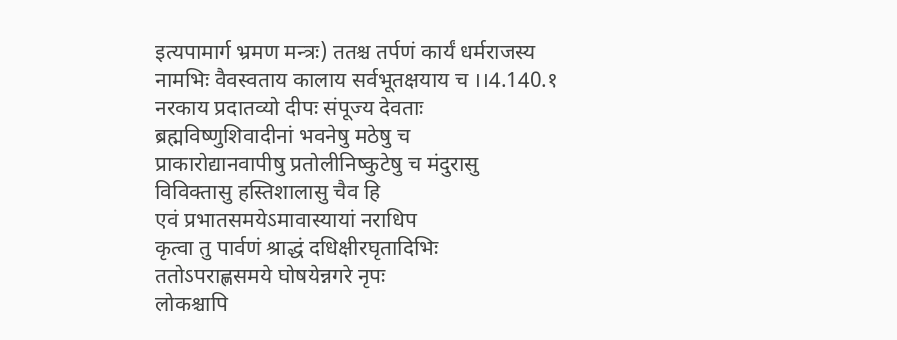इत्यपामार्ग भ्रमण मन्त्रः) ततश्च तर्पणं कार्यं धर्मराजस्य नामभिः वैवस्वताय कालाय सर्वभूतक्षयाय च ।।4.140.१
नरकाय प्रदातव्यो दीपः संपूज्य देवताः
ब्रह्मविष्णुशिवादीनां भवनेषु मठेषु च
प्राकारोद्यानवापीषु प्रतोलीनिष्कुटेषु च मंदुरासु विविक्तासु हस्तिशालासु चैव हि
एवं प्रभातसमयेऽमावास्यायां नराधिप
कृत्वा तु पार्वणं श्राद्धं दधिक्षीरघृतादिभिः
ततोऽपराह्णसमये घोषयेन्नगरे नृपः
लोकश्चापि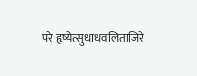परे हृष्येत्सुधाधवलिताजिरे